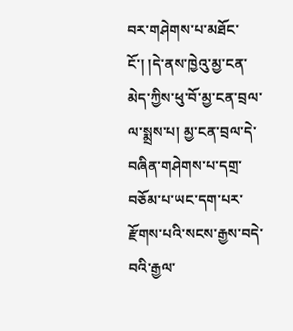བར་གཤེགས་པ་མཐོང་ངོ་། །དེ་ནས་ཁྱེའུ་མྱ་ངན་མེད་ཀྱིས་ཕུ་བོ་མྱ་ངན་བྲལ་ལ་སྨྲས་པ། མྱ་ངན་བྲལ་དེ་བཞིན་གཤེགས་པ་དགྲ་བཅོམ་པ་ཡང་དག་པར་རྫོགས་པའི་སངས་རྒྱས་བདེ་བའི་རྒྱལ་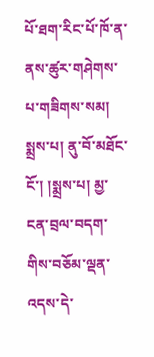པོ་ཐག་རིང་པོ་ཁོ་ན་ནས་ཚུར་གཤེགས་པ་གཟིགས་སམ། སྨྲས་པ། ནུ་བོ་མཐོང་ངོ་། །སྨྲས་པ། མྱ་ངན་བྲལ་བདག་གིས་བཅོམ་ལྡན་འདས་དེ་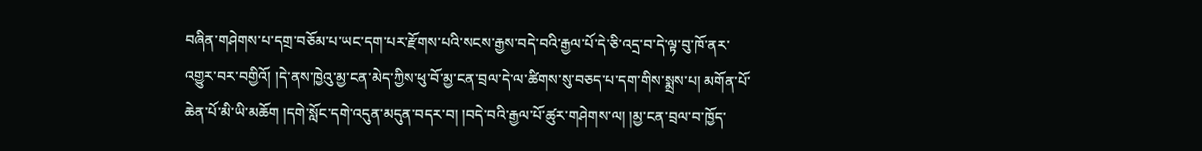བཞིན་གཤེགས་པ་དགྲ་བཅོམ་པ་ཡང་དག་པར་རྫོགས་པའི་སངས་རྒྱས་བདེ་བའི་རྒྱལ་པོ་དེ་ཅི་འདྲ་བ་དེ་ལྟ་བུ་ཁོ་ནར་འགྱུར་བར་བགྱིའོ། །དེ་ནས་ཁྱེའུ་མྱ་ངན་མེད་ཀྱིས་ཕུ་བོ་མྱ་ངན་བྲལ་དེ་ལ་ཚིགས་སུ་བཅད་པ་དག་གིས་སྨྲས་པ། མགོན་པོ་ཆེན་པོ་མི་ཡི་མཆོག །དགེ་སློང་དགེ་འདུན་མདུན་བདར་བ། །བདེ་བའི་རྒྱལ་པོ་ཚུར་གཤེགས་ལ། །མྱ་ངན་བྲལ་བ་ཁྱོད་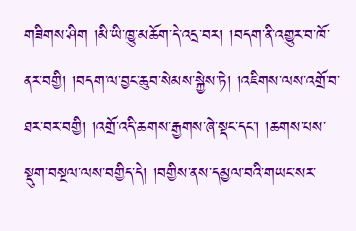གཟིགས་ཤིག །མི་ཡི་ཁྱུ་མཆོག་དེ་འདྲ་བར། །བདག་ནི་འགྱུར་བ་ཁོ་ནར་བགྱི། །བདག་ལ་བྱང་ཆུབ་སེམས་སྐྱེས་ཏེ། །འཇིགས་ལས་འགྲོ་བ་ཐར་བར་བགྱི། །འགྲོ་འདི་ཆགས་རྒྱགས་ཞེ་སྡང་དང་། །ཆགས་པས་སྡུག་བསྔལ་ལས་བགྱིད་དེ། །བགྱིས་ནས་དམྱལ་བའི་གཡང་སར་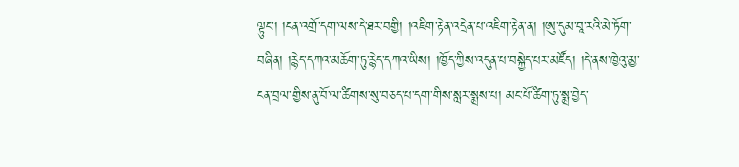ལྟུང་། །ངན་འགྲོ་དག་ལས་དེ་ཐར་བགྱི། །འཇིག་རྟེན་འདྲེན་པ་འཇིག་རྟེན་ན། །ཨུ་དུམ་བཱ་རའི་མེ་ཏོག་བཞིན། །རྙེད་དཀའ་མཆོག་ཏུ་རྙེད་དཀའ་ཡིས། །ཁྱོད་ཀྱིས་འདུན་པ་བསྐྱེད་པར་མཛོད། །དེ་ནས་ཁྱེའུ་མྱ་ངན་བྲལ་གྱིས་ནུ་བོ་ལ་ཚིགས་སུ་བཅད་པ་དག་གིས་སླར་སྨྲས་པ། མང་པོ་ཚིག་ཏུ་སྨྲ་བྱེད་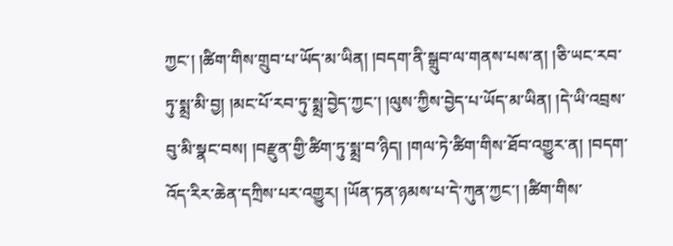ཀྱང་། །ཚིག་གིས་གྲུབ་པ་ཡོད་མ་ཡིན། །བདག་ནི་སྒྲུབ་ལ་གནས་པས་ན། །ཅི་ཡང་རབ་ཏུ་སྨྲ་མི་བྱ། །མང་པོ་རབ་ཏུ་སྨྲ་བྱེད་ཀྱང་། །ལུས་ཀྱིས་བྱེད་པ་ཡོད་མ་ཡིན། །དེ་ཡི་འབྲས་བུ་མི་སྣང་བས། །བརྫུན་གྱི་ཚིག་ཏུ་སྨྲ་བ་ཉིད། །གལ་ཏེ་ཚིག་གིས་ཐོབ་འགྱུར་ན། །བདག་འོད་རིར་ཆེན་དཀྲིས་པར་འགྱུར། །ཡོན་ཏན་ཉམས་པ་དེ་ཀུན་ཀྱང་། །ཚིག་གིས་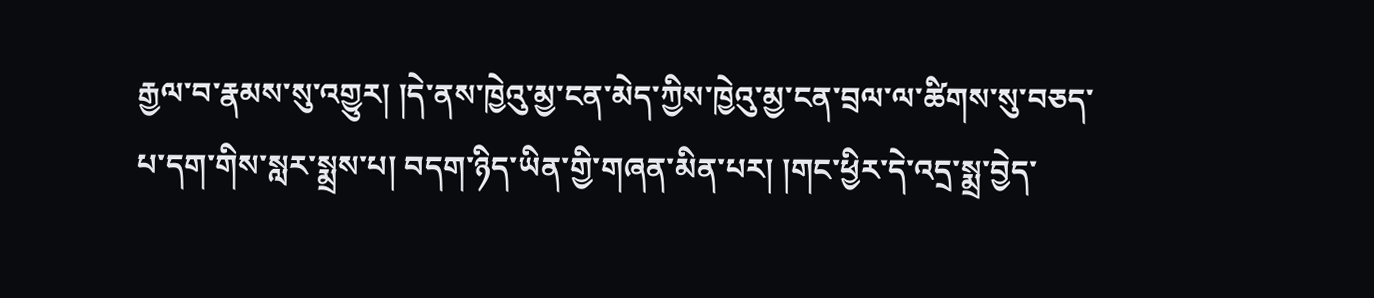རྒྱལ་བ་རྣམས་སུ་འགྱུར། །དེ་ནས་ཁྱེའུ་མྱ་ངན་མེད་ཀྱིས་ཁྱེའུ་མྱ་ངན་བྲལ་ལ་ཚིགས་སུ་བཅད་པ་དག་གིས་སླར་སྨྲས་པ། བདག་ཉིད་ཡིན་གྱི་གཞན་མིན་པར། །གང་ཕྱིར་དེ་འདྲ་སྨྲ་བྱེད་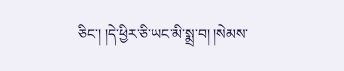ཅིང་། །དེ་ཕྱིར་ཅི་ཡང་མི་སྨྲ་བ། །སེམས་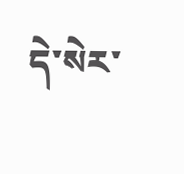དེ་སེར་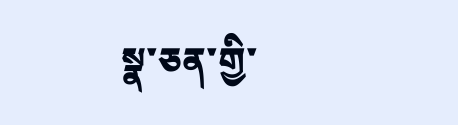སྣ་ཅན་གྱི་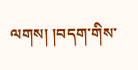ལགས། །བདག་གིས་